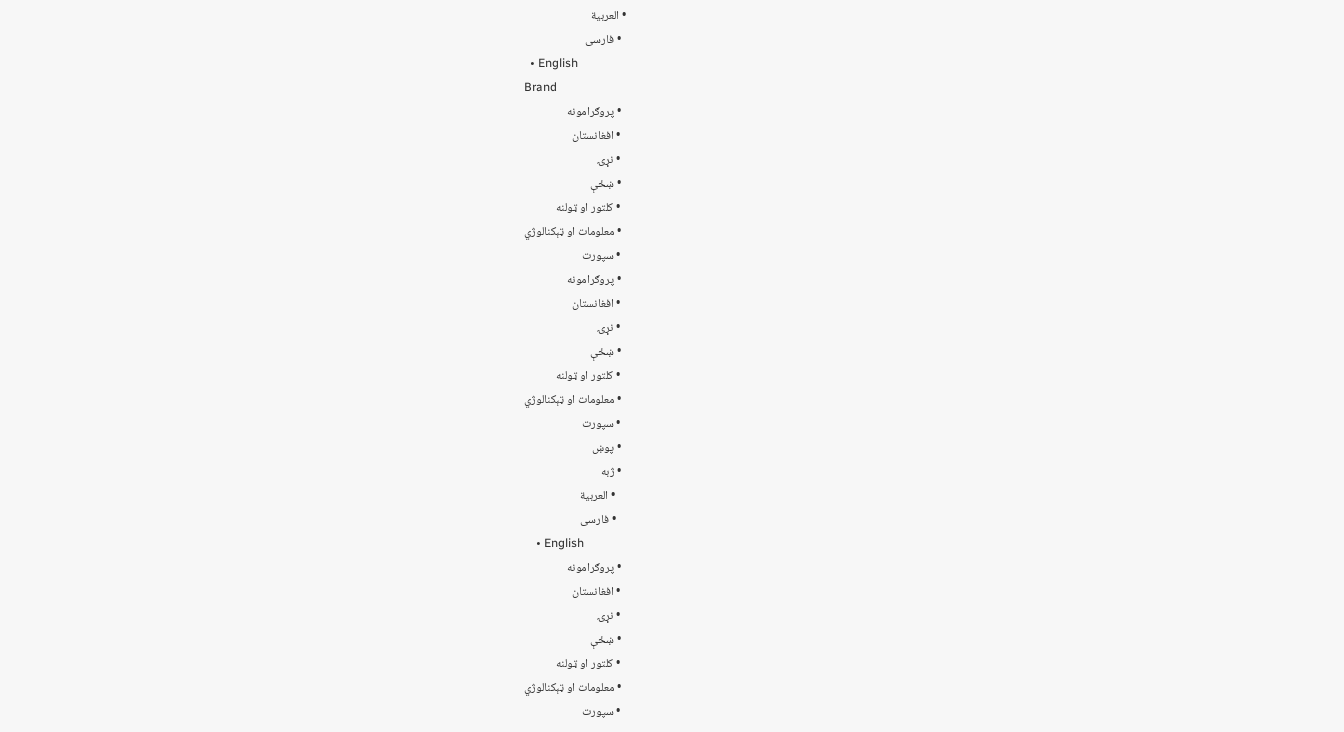• العربية
  • فارسی
  • English
Brand
  • پروګرامونه
  • افغانستان
  • نړۍ
  • ښځې
  • کلتور او ټولنه
  • معلومات او ټېکنالوژي
  • سپورت
  • پروګرامونه
  • افغانستان
  • نړۍ
  • ښځې
  • کلتور او ټولنه
  • معلومات او ټېکنالوژي
  • سپورت
  • پوښ
  • ژبه
    • العربية
    • فارسی
    • English
  • پروګرامونه
  • افغانستان
  • نړۍ
  • ښځې
  • کلتور او ټولنه
  • معلومات او ټېکنالوژي
  • سپورت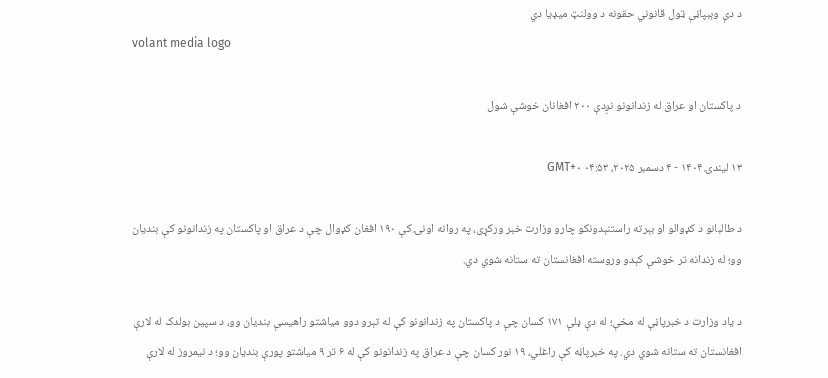د دې وېبپاڼې ټول قانوني حقونه د وولنټ میډیا دي
volant media logo

د پاکستان او عراق له زندانونو نږدې ۲۰۰ افغانان خوشې شول

۱۳ لیندۍ ۱۴۰۴ - ۴ دسمبر ۲۰۲۵، ۰۴:۵۳ GMT+۰

د طالبانو د کډوالو او بېرته راستنېدونکو چارو وزارت خبر ورکړی، په روانه اونۍ کې ۱۹۰ افغان کډوال چې د عراق او پاکستان په زندانونو کې بندیان وو؛ له زندانه تر خوشې کېدو وروسته افغانستان ته ستانه شوي دي.

د یاد وزارت د خبرپاڼې له مخې؛ له دې ډلې ۱۷۱ کسان چې د پاکستان په زندانونو کې له تېرو دوو میاشتو راهیسې بندیان وو، د سپین بولدک له لارې افغانستان ته ستانه شوي دي. په خبرپاڼه کې راغلي، ۱۹ نور کسان چې د عراق په زندانونو کې له ۶ تر ۹ میاشتو پورې بندیان وو؛ د نیمروز له لارې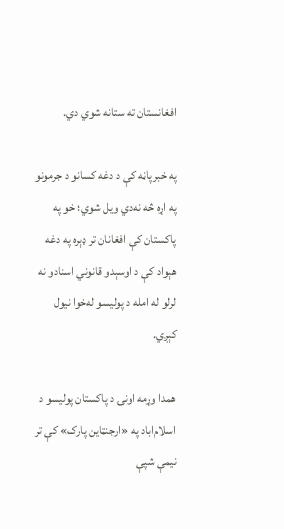افغانستان ته ستانه شوي دي.

په خبرپاڼه کې د دغه کسانو د جرمونو په اړه څه نه‌دي ویل شوي؛ خو په پاکستان کې افغانان تر ډېره په دغه هېواد کې د اوسېدو قانوني اسنادو نه لرلو له امله د پولیسو له‌خوا نیول کېږي.

همدا وړمه اونۍ د پاکستان پولیسو د اسلام‌اباد په «ارجنټاین پارک» کې تر نیمې شپې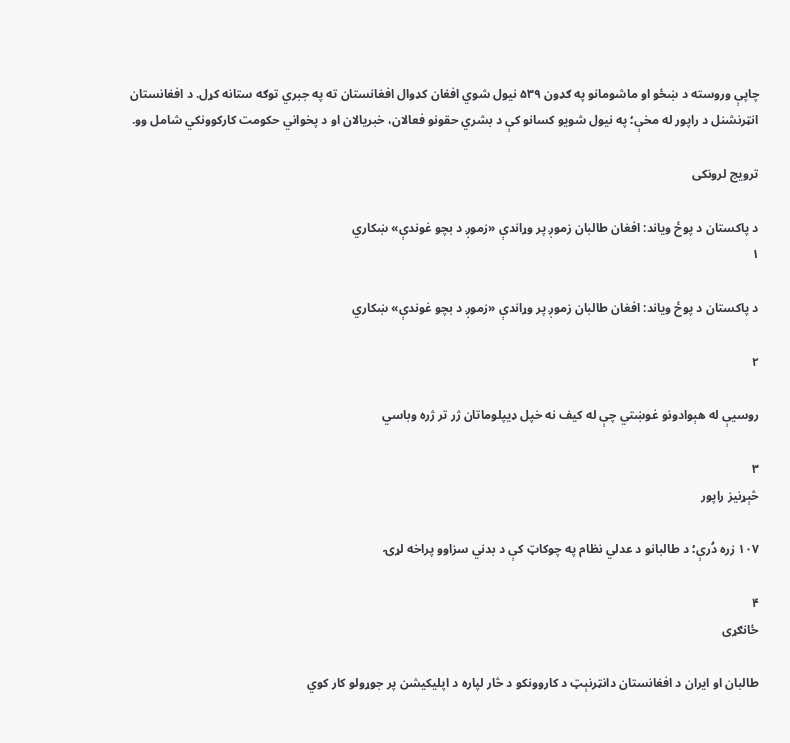چاپې وروسته د ښځو او ماشومانو په ګډون ۵۳۹ نیول شوي افغان کډوال افغانستان ته په جبري توګه ستانه کړل. د افغانستان انټرنشنل د راپور له مخې؛ په نیول شویو کسانو کې د بشري حقونو فعالان، خبریالان او د پخواني حکومت کارکوونکي شامل وو.

ترویج لرونکی

د پاکستان د پوځ ویاند: افغان طالبان زموږ پر وړاندې «زموږ د بچو غوندې» ښکاري
۱

د پاکستان د پوځ ویاند: افغان طالبان زموږ پر وړاندې «زموږ د بچو غوندې» ښکاري

۲

روسیې له هېوادونو غوښتي چې له کیف نه خپل ډیپلوماتان ژر تر ژره وباسي

۳
څېړنیز راپور

۱۰۷ زره دُرې؛ د طالبانو د عدلي نظام په چوکاټ کې د بدني سزاوو پراخه لړۍ

۴
ځانګړی

طالبان او ایران د افغانستان دانټرنېټ د کاروونکو د څار لپاره د اپلیکیشن پر جوړولو کار کوي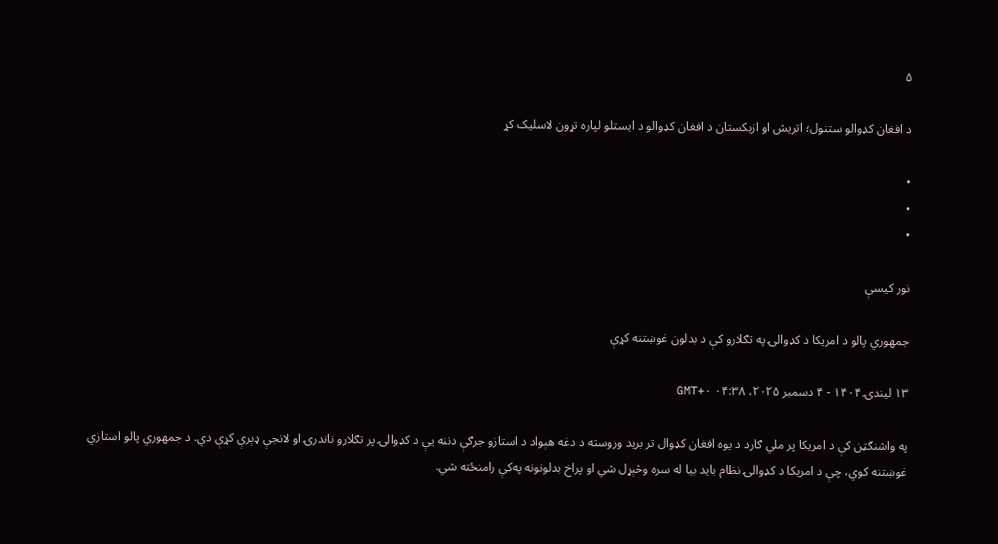۵

د افغان کډوالو ستنول؛ اتریش او ازبکستان د افغان کډوالو د ایستلو لپاره تړون لاسلیک کړ

•
•
•

نور کیسې

جمهوري پالو د امریکا د کډوالۍ په تګلارو کې د بدلون غوښتنه کړې

۱۳ لیندۍ ۱۴۰۴ - ۴ دسمبر ۲۰۲۵، ۰۴:۳۸ GMT+۰

په واشنګټن کې د امریکا پر ملي ګارد د یوه افغان کډوال تر برید وروسته د دغه هېواد د استازو جرګې دننه یې د کډوالۍ پر تګلارو ناندرۍ او لانجې ډېرې کړې دي. د جمهوري پالو استازي غوښتنه کوي، چې د امریکا د کډوالۍ نظام باید بیا له سره وڅېړل شي او پراخ بدلونونه په‌کې رامنځته شي.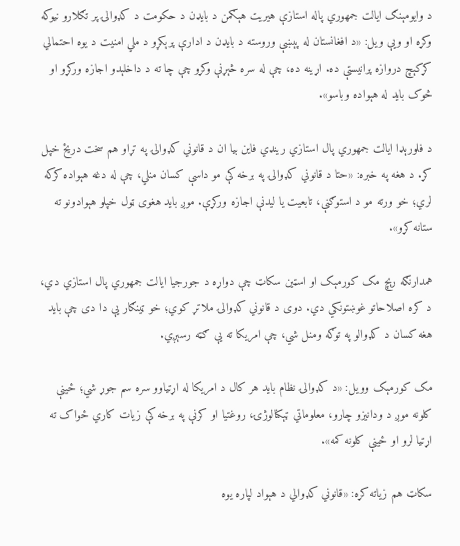د وایومېنګ ایالت جمهوري‌ پاله استازې هیریت هېګمن د بایډن د حکومت د کډوالۍ پر تګلارو نیوکه وکړه او ویې ویل: «د افغانستان له پېښې وروسته د بایډن د ادارې پرېکړو د ملي امنیت د یوه احتمالي کړکېچ دروازه پرانیستې ده. اړینه ده، چې له سره څېړنې وکړو چې چا ته د داخلېدو اجازه ورکړو او څوک باید له هېواده وباسو».

د فلورېډا ایالت جمهوري ‌پال استازي رینډي فاین بیا ان د قانوني کډوالۍ په تړاو هم سخت دریځ خپل کړ. د هغه په خبره: «حتا د قانوني کډوالۍ په برخه کې مو داسې کسان منلي، چې له دغه هېواده کرکه لري؛ خو ورته مو د استوګنې، تابعیت یا لیدنې اجازه ورکړې. موږ باید هغوی ټول خپلو هېوادونو ته ستانه کړو».

همدارنګه رېچ مک‌ کورمېک او اسټین سکاټ چې دواړه د جورجیا ایالت جمهوري ‌پال استازي دي، د کره اصلاحاتو غوښتونکي دي. دوی د قانوني کډوالۍ ملاتړ کوي؛ خو ټینګار یې دا دی چې باید هغه کسان د کډوالو په توګه ومنل شي، چې امریکا ته یې ګټه رسېږي.

مک ‌کورمېک وویل: «د کډوالۍ نظام باید هر کال د امریکا له اړتیاوو سره سم جوړ شي؛ ځینې کلونه موږ د ودانیزو چارو، معلوماتي ټېکنالوژۍ، روغتیا او کرنې په برخه کې زیات کاري ځواک ته اړتیا لرو او ځینې کلونه کمه».

سکاټ هم زیاته کړه: «قانوني کډوالي د هېواد لپاره یوه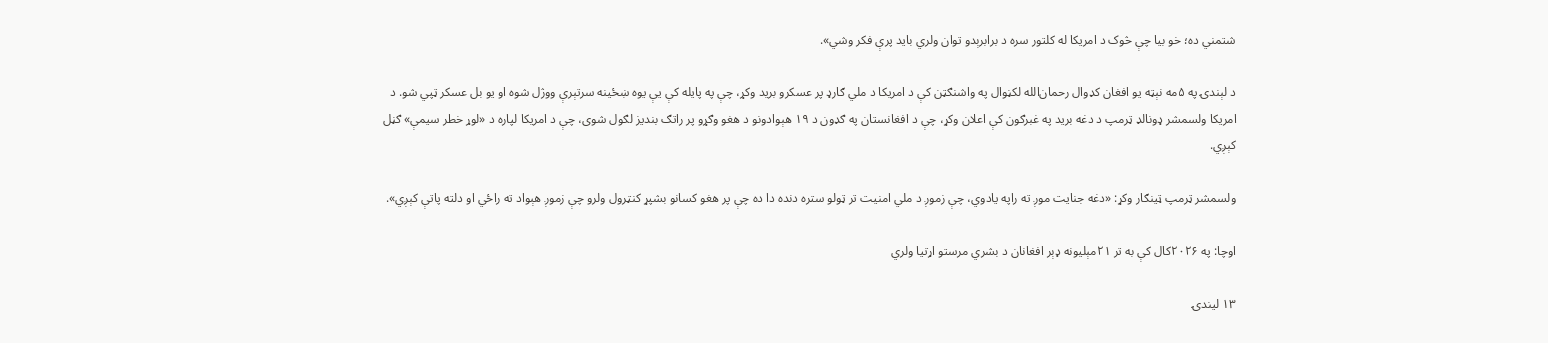شتمني ده؛ خو بیا چې څوک د امریکا له کلتور سره د برابرېدو توان ولري باید پرې فکر وشي».

د لېندۍ په ۵مه نېټه یو افغان کډوال رحمان‌الله لکڼوال په واشنګټن کې د امریکا د ملي ګارډ پر عسکرو برید وکړ، چې په پایله کې یې یوه ښځینه سرتېرې ووژل شوه او یو بل عسکر ټپي شو. د امریکا ولسمشر ډونالډ ټرمپ د دغه برید په غبرګون کې اعلان وکړ، چې د افغانستان په ګډون د ۱۹ هېوادونو د هغو وګړو پر راتګ بندیز لګول شوی، چې د امریکا لپاره د «لوړ خطر سیمې» ګڼل کېږي.

ولسمشر ټرمپ ټینګار وکړ: «دغه جنایت موږ ته راپه یادوي، چې زموږ د ملي امنیت تر ټولو ستره دنده دا ده چې پر هغو کسانو بشپړ کنټرول ولرو چې زموږ هېواد ته راځي او دلته پاتې کېږي».

اوچا: په ۲۰۲۶کال کې به تر ۲۱مېلیونه ډېر افغانان د بشري مرستو اړتیا ولري

۱۳ لیندۍ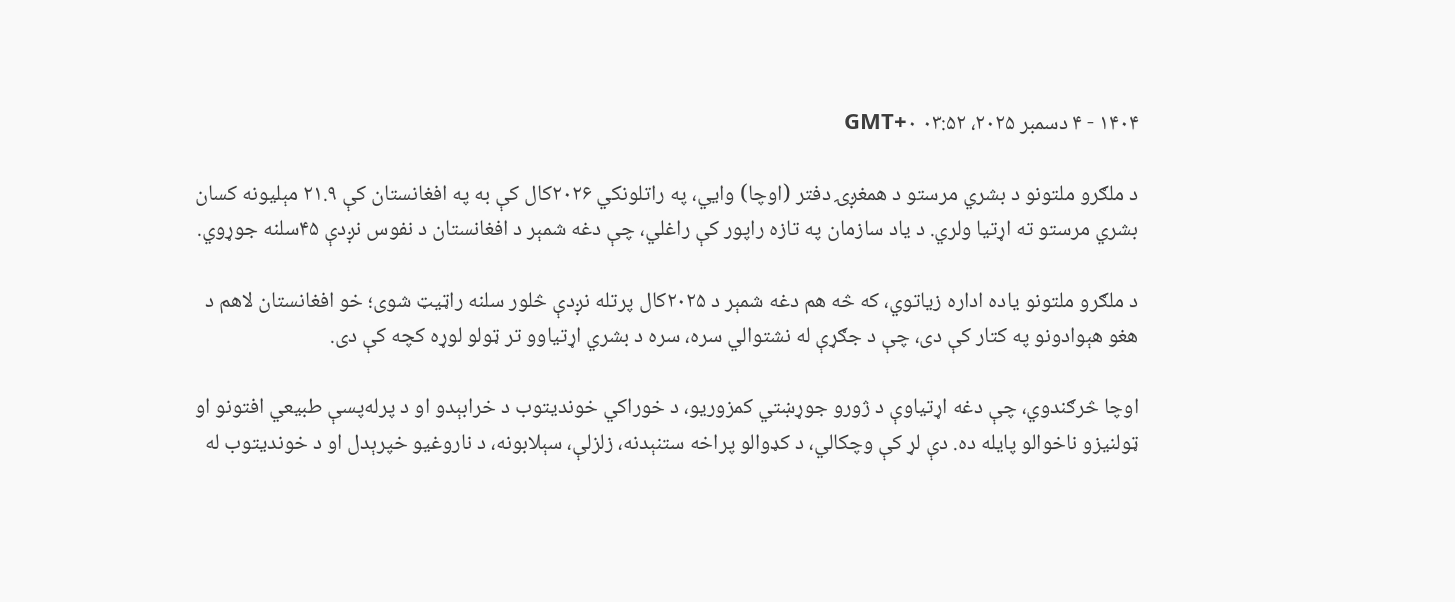۱۴۰۴ - ۴ دسمبر ۲۰۲۵، ۰۳:۵۲ GMT+۰

د ملګرو ملتونو د بشري مرستو د همغږۍ دفتر (اوچا) وايي، په راتلونکي ۲۰۲۶کال کې به په افغانستان کې ۲۱.۹ مېلیونه کسان بشري مرستو ته اړتیا ولري. د یاد سازمان په تازه راپور کې راغلي، چې دغه شمېر د افغانستان د نفوس نږدې ۴۵سلنه جوړوي.

د ملګرو ملتونو یاده اداره زیاتوي، که څه هم دغه شمېر د ۲۰۲۵کال پرتله نږدې څلور سلنه راټیټ شوی؛ خو افغانستان لاهم د هغو هېوادونو په کتار کې دی، چې د جګړې له نشتوالي سره، سره د بشري اړتیاوو تر ټولو لوړه کچه کې دی.

اوچا څرګندوي، چې دغه اړتیاوې د ژورو جوړښتي کمزوریو، د خوراکي خونديتوب د خرابېدو او د پرله‌پسې طبیعي افتونو او ټولنیزو ناخوالو پایله ده. دې لړ کې وچکالي، د کډوالو پراخه ستنېدنه، زلزلې، سېلابونه، د ناروغیو خپرېدل او د خوندیتوب له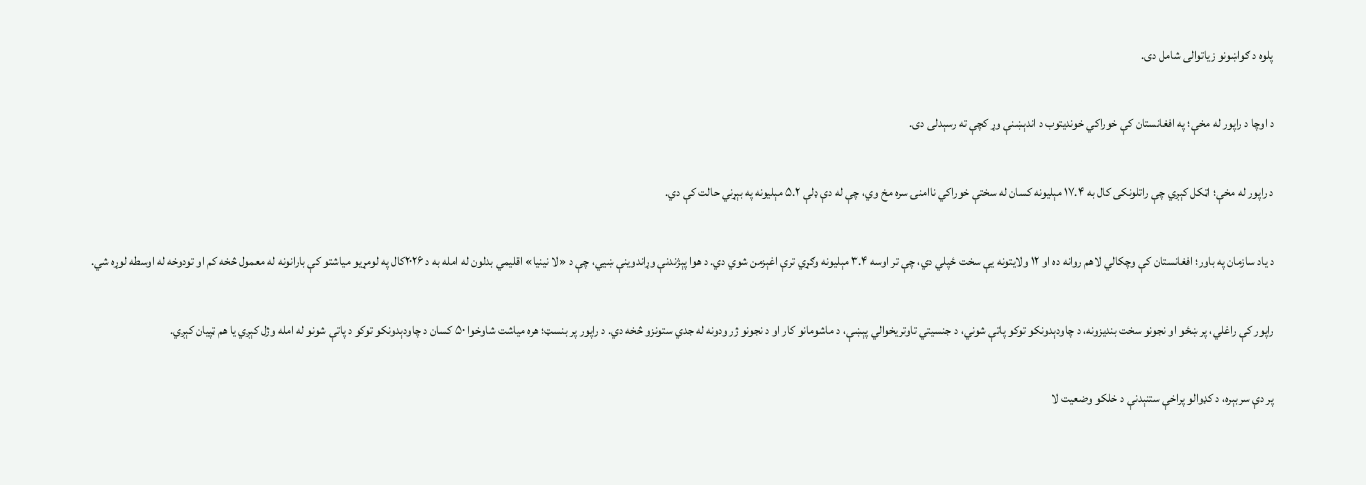پلوه د ګواښونو زیاتوالی شامل دی.

د اوچا د راپور له مخې؛ په افغانستان کې خوراکي خونديتوب د اندېښنې وړ کچې ته رسېدلی دی.

د راپور له مخې؛ اټکل کېږي چې راتلونکی کال به ۱۷.۴ مېلیونه کسان له سختې خوراکي ناامنۍ سره مخ وي، چې له دې ډلې ۵.۲ مېلیونه په بېړني حالت کې دي.

د یاد سازمان په باور؛ افغانستان کې وچکالي لاهم روانه ده او ۱۲ ولایتونه یې سخت ځپلي دي، چې تر اوسه ۳.۴ مېلیونه وګړي ترې اغېزمن شوي دي. د هوا پېژندنې وړاندوینې ښيي، چې د «لا نینیا» اقلیمي بدلون له امله به د ۲۰۲۶کال په لومړیو میاشتو کې بارانونه له معمول څخه کم او تودوخه له اوسطه لوړه شي.

راپور کې راغلي، پر ښځو او نجونو سخت بندیزونه، د چاودېدونکو توکو پاتې شوني، د جنسیتي تاوتریخوالي پېښې، د ماشومانو کار او د نجونو ژر ودونه له جدي ستونزو څخه دي. د راپور پر بنسټ؛ هره میاشت شاوخوا ۵۰ کسان د چاودېدونکو توکو د پاتې شونو له امله وژل کېږي يا هم ټپيان کېږي.

پر دې سربېره، د کډوالو پراخې ستنېدنې د خلکو وضعیت لا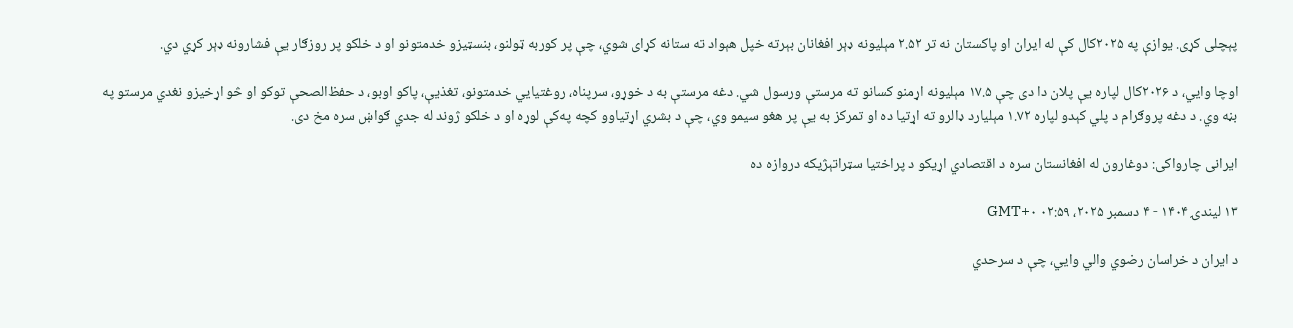پېچلی کړی. یوازې په ۲۰۲۵کال کې له ایران او پاکستان نه تر ۲.۵۲ مېلیونه ډېر افغانان بېرته خپل هېواد ته ستانه کړای شوي، چې پر کوربه ټولنو، بنسټیزو خدمتونو او د خلکو پر روزګار یې فشارونه ډېر کړي دي.

اوچا وایي، د ۲۰۲۶کال لپاره یې پلان دا دی چې ۱۷.۵ مېلیونه اړمنو کسانو ته مرستې ورسول شي. دغه مرستې به د خوړو، سرپناه، روغتیايي خدمتونو، تغذیې، پاکو اوبو، د حفظ‌الصحې توکو او څو اړخیزو نغدي مرستو په بڼه وي. د دغه پروګرام د پلي کېدو لپاره ۱.۷۲ مېلیارد ډالرو ته اړتیا ده او تمرکز به یې پر هغو سیمو وي، چې د بشري اړتیاوو کچه په‌کې لوړه او د خلکو ژوند له جدي ګواښ سره مخ دی.

ایرانی چارواکی: دوغارون له افغانستان سره د اقتصادي اړیکو د پراختیا سټراتېژيکه دروازه ده

۱۳ لیندۍ ۱۴۰۴ - ۴ دسمبر ۲۰۲۵، ۰۲:۵۹ GMT+۰

د ایران د خراسان رضوي والي وايي، چې د سرحدي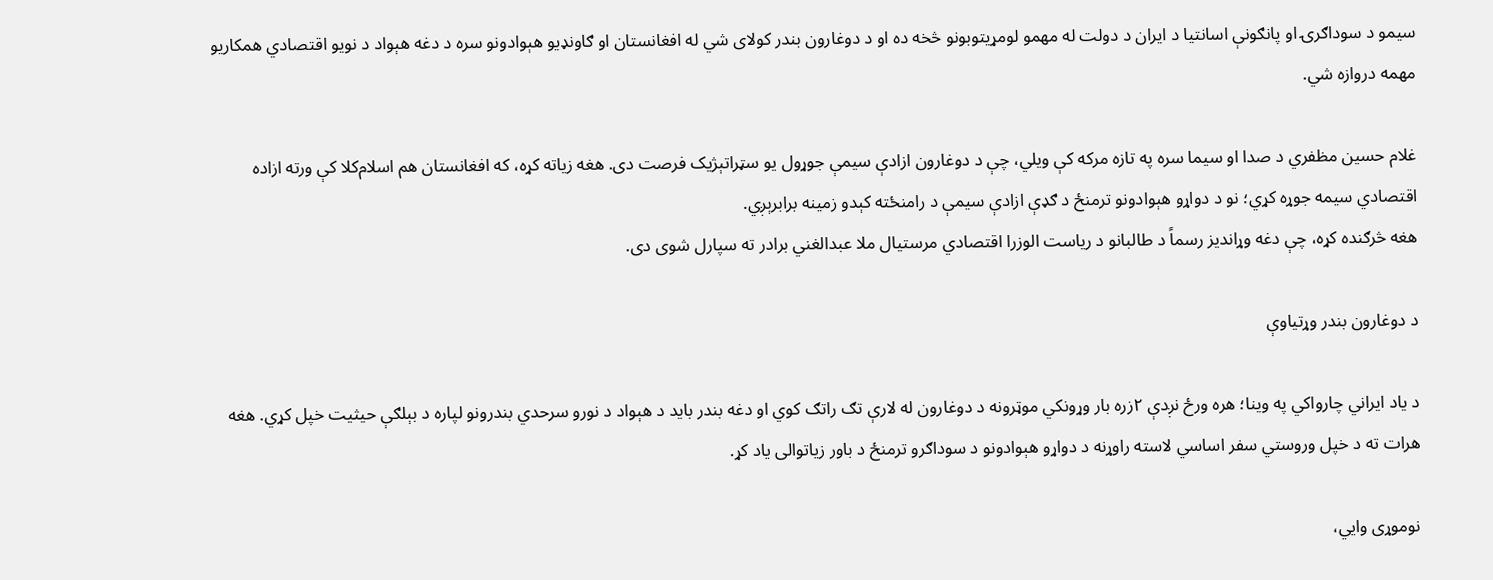سیمو د سوداګرۍ او پانګونې اسانتیا د ایران د دولت له مهمو لومړیتوبونو څخه ده او د دوغارون بندر کولای شي له افغانستان او ګاونډیو هېوادونو سره د دغه هېواد د نویو اقتصادي همکاریو مهمه دروازه شي.

غلام حسین مظفري د صدا او سیما سره په تازه مرکه کې ویلي، چې د دوغارون ازادې سیمې جوړول یو سټراتېژيک فرصت دی. هغه زیاته کړه، که افغانستان هم اسلام‌کلا کې ورته ازاده اقتصادي سیمه جوړه کړي؛ نو د دواړو هېوادونو ترمنځ د ګډې ازادې سیمې د رامنځته کېدو زمینه برابرېږي.
هغه څرګنده کړه، چې دغه وړاندیز رسماً د طالبانو د ریاست الوزرا اقتصادي مرستیال ملا عبدالغني برادر ته سپارل شوی دی.

د دوغارون بندر وړتیاوې

د یاد ایراني چارواکي په وینا؛ هره ورځ نږدې ۲زره بار وړونکي موټرونه د دوغارون له لارې تګ راتګ کوي او دغه بندر باید د هېواد د نورو سرحدي بندرونو لپاره د بېلګې حیثیت خپل کړي. هغه هرات ته د خپل وروستي سفر اساسي لاسته راوړنه د دواړو هېوادونو د سوداګرو ترمنځ د باور زیاتوالی یاد کړ.

نوموړی وایي،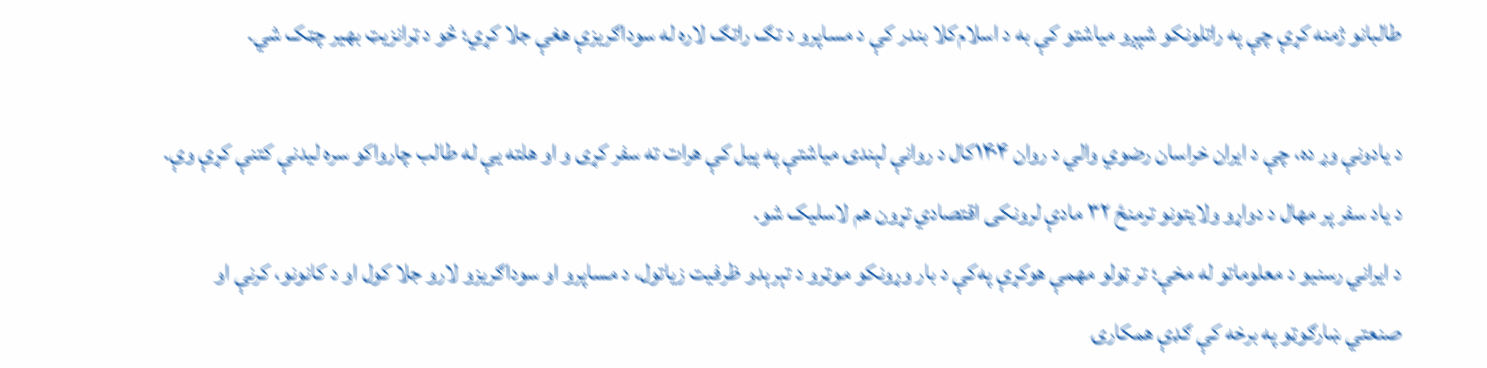طالبانو ژمنه کړې چې په راتلونکو شپږو میاشتو کې به د اسلام‌کلا بندر کې د مساپرو د تګ راتګ لاره له سوداګریزې هغې جلا کړي؛ څو د ټرانزیټ بهیر چټک شي.

د یادونې وړ ده، چې د ایران خراسان رضوي والي د روان ۱۴۰۴کال د روانې لېندۍ میاشتې په پیل کې هرات ته سفر کړی و او هلته یې له طالب چارواکو سره لیدنې کتنې کړې وې. د یاد سفر پر مهال د دواړو ولایتونو ترمنځ ۳۲ مادې لرونکی اقتصادي تړون هم لاسلیک شو.
د ایراني رسنیو د معلوماتو له مخې؛ تر ټولو مهمې هوکړې په‌کې د بار وړونکو موټرو د تېرېدو ظرفیت زیاتول، د مساپرو او سوداګریزو لارو جلا کول او د کانونو، کرنې او صنعتي ښارګوټو په برخه کې ګډې همکارۍ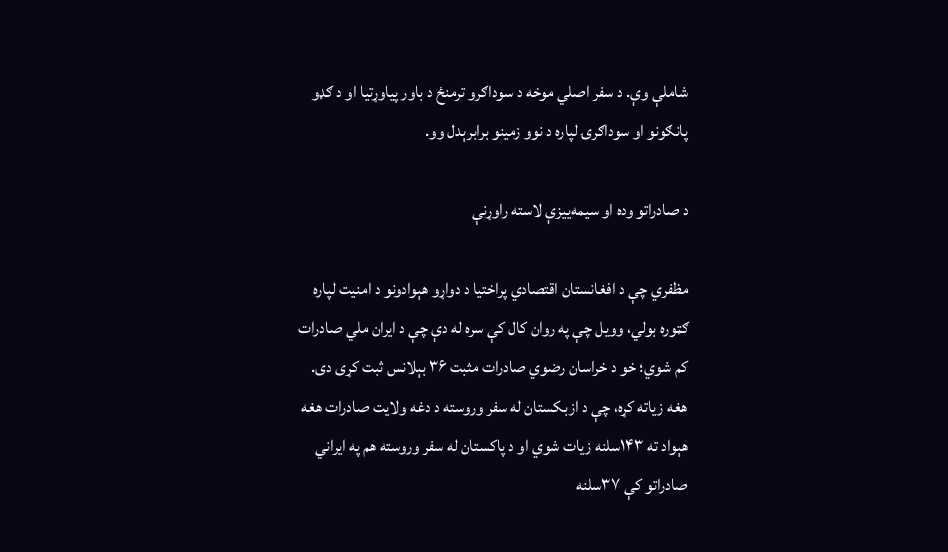شاملې وې. د سفر اصلي موخه د سوداګرو ترمنځ د باور پیاوړتیا او د ګډو پانګونو او سوداګرۍ لپاره د نوو زمینو برابرېدل وو.

د صادراتو وده او سیمه‌ییزې لاسته راوړنې

مظفري چې د افغانستان اقتصادي پراختیا د دواړو هېوادونو د امنیت لپاره ګټوره بولي، وویل چې په روان کال کې سره له دې چې د ایران ملي صادرات کم شوي؛ خو د خراسان رضوي صادرات مثبت ۳۶ بېلانس ثبت کړی دی.
هغه زیاته کړه، چې د ازبکستان له سفر وروسته د دغه ولایت صادرات هغه هېواد ته ۱۴۳سلنه زیات شوي او د پاکستان له سفر وروسته هم په ایراني صادراتو کې ۳۷سلنه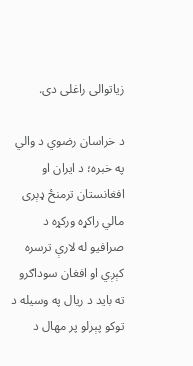زیاتوالی راغلی دی.

د خراسان رضوي د والي په خبره؛ د ایران او افغانستان ترمنځ ډېری مالي راکړه ورکړه د صرافیو له لارې ترسره کېږي او افغان سوداګرو ته باید د ریال په وسیله د توکو پېرلو پر مهال د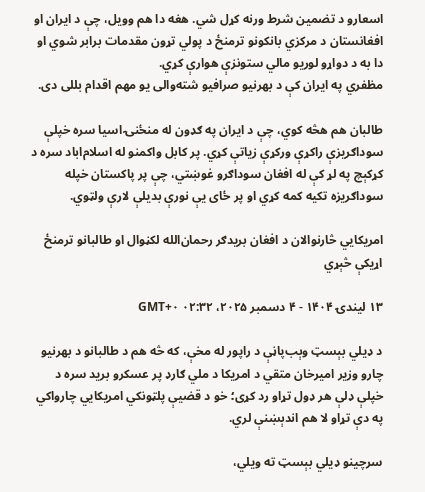اسعارو د تضمین شرط ورنه کړل شي. هغه دا هم وویل، چې د ایران او افغانستان د مرکزي بانکونو ترمنځ د پولي تړون مقدمات برابر شوي او دا به د دواړو لوریو مالي ستونزې هوارې کړي.
مظفري په ایران کې د بهرنیو صرافیو شته‌والی یو مهم اقدام بللی دی.

طالبان هم هڅه کوي، چې د ایران په ګډون له منځنۍ اسیا سره خپلې سوداګریزې راکړې ورکړې زیاتې کړي. پر کابل واکمنو له اسلام‌اباد سره د کړکېچ په لړ کې له افغان سوداګرو غوښتي، چې پر پاکستان خپله سوداګریزه تکیه کمه کړي او پر ځای یې نورې بدیلې لارې ولټوي.

امریکایي څارنوالان د افغان بریدګر رحمان‌الله لکڼوال او طالبانو ترمنځ اړیکې څېړي

۱۳ لیندۍ ۱۴۰۴ - ۴ دسمبر ۲۰۲۵، ۰۲:۳۲ GMT+۰

د ډيلي بېسټ وېب‌پاڼې د راپور له مخې، که څه هم د طالبانو د بهرنيو چارو وزير اميرخان متقي د امريکا د ملي ګارډ پر عسکرو برید سره د خپلې ډلې هر ډول تړاو رد کړی؛ خو د قضیې پلټونکي امریکايي چارواکي په دې تړاو لا هم اندېښنې لري.

سرچينو ‌ډيلي بېسټ ته ويلي،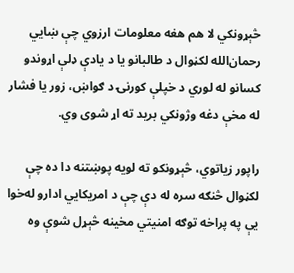څېړونکي لا هم هغه معلومات ارزوي چې ښايي رحمان‌الله لکڼوال د طالبانو يا د یادې ډلې اړوندو کسانو له لوري د خپلې کورنۍ د ګواښ، زور يا فشار له مخې دغه وژونکي بريد ته اړ شوی وي.

راپور زياتوي، څېړونکو ته لویه پوښتنه دا ده چې لکڼوال څنګه سره له دې چې د امريکايي ادارو له‌خوا یې په پراخه توګه امنیتي مخینه څېړل شوې وه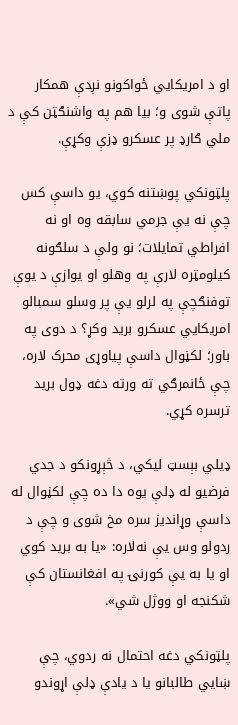او د امريکايي ځواکونو نږدې همکار پاتې شوی و؛ بيا هم په واشنګټن کې د ملي ګارډ پر عسکرو ډزې وکړې.

پلټونکي پوښتنه کوي، یو داسې کس چې نه یې جرمي سابقه وه او نه افراطي تمایلات؛ نو ولې د سلګونه کیلومټره لارې په وهلو او یوازې د یوې توفنګچې په لرلو یې پر وسلو سمبالو امریکایي عسکرو برید وکړ؟ د دوی په باور؛ لکڼوال داسې پیاوړی محرک لاره، چې ځانمرګي ته ورته دغه ډول برید ترسره کړي.

ډيلي بېسټ لیکي، د څېړونکو د جدي فرضیو له ډلې یوه دا ده چې لکڼوال له داسې وړاندیز سره مخ شوی و چې د ردولو وس یې نه‌لاره: «یا به برید کوي او یا به یې کورنۍ په افغانستان کې شکنجه او ووژل شي».

پلټونکي دغه احتمال نه ردوي، چې ښایي طالبانو یا د یادې ډلې اړوندو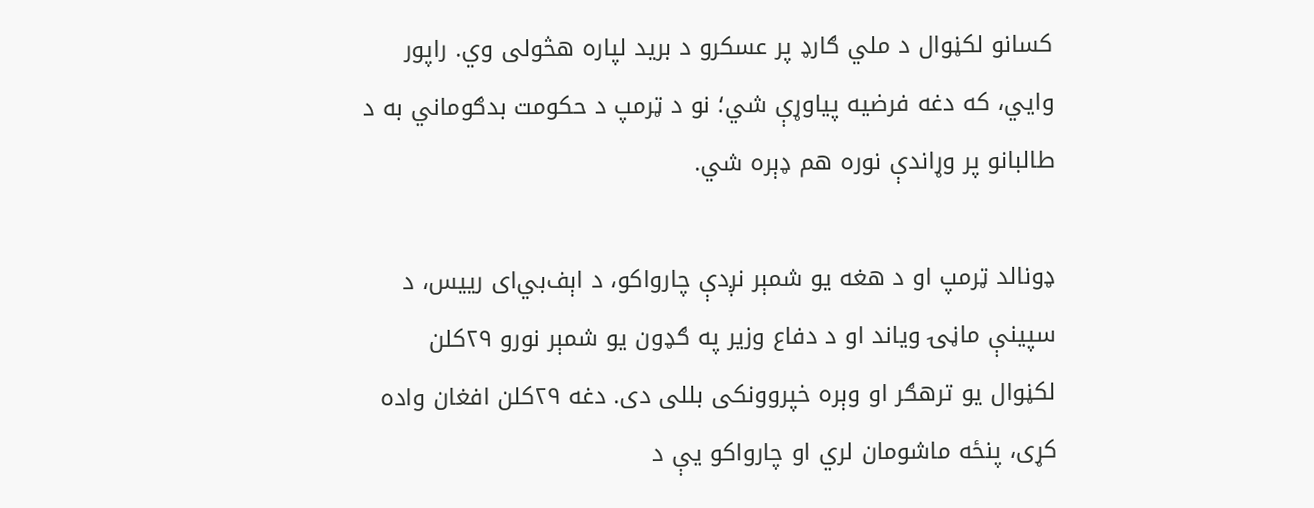کسانو لکڼوال د ملي ګارډ پر عسکرو د برید لپاره هڅولی وي. راپور وایي، که دغه فرضیه پياوړې شي؛ نو د ټرمپ د حکومت بدګوماني به د طالبانو پر وړاندې نوره هم ډېره شي.

ډونالد ټرمپ او د هغه يو شمېر نږدې چارواکو، د اېف‌‌بي‌ای رییس، د سپينې ماڼۍ ویاند او د دفاع وزير په ګډون یو شمېر نورو ۲۹کلن لکڼوال یو ترهګر او وېره خپروونکی بللی دی. دغه ۲۹کلن افغان واده کړی،‌ پنځه ماشومان لري او چارواکو یې د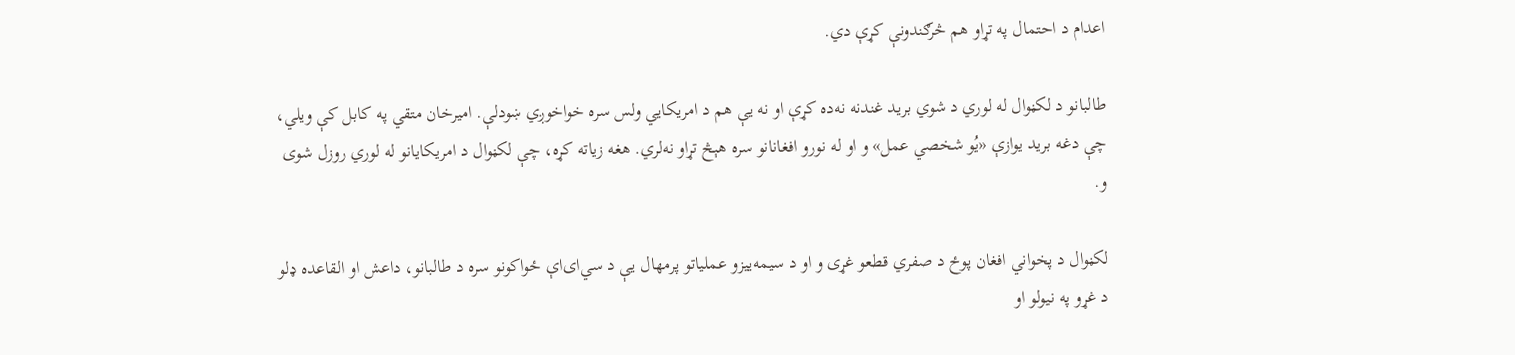اعدام د احتمال په تړاو هم څرګندونې کړې دي.

طالبانو د لکڼوال له لوري د شوي برید غندنه نه‌ده کړې او نه یې هم د امریکايي ولس سره خواخوږي ښودلې. امیرخان متقي په کابل کې ویلي، چې دغه برید یوازې «يُو شخصي عمل» و او له نورو افغانانو سره هېڅ تړاو نه‌لري. هغه زیاته کړه، چې لکڼوال د امريکايانو له لوري روزل شوی و.

لکڼوال د پخواني افغان پوځ د صفري قطعو غړی و او د سيمه‌ييزو عملياتو پرمهال یې د سي‌ای‌اې ځواکونو سره د طالبانو، داعش او القاعده ډلو د غړو په نيولو او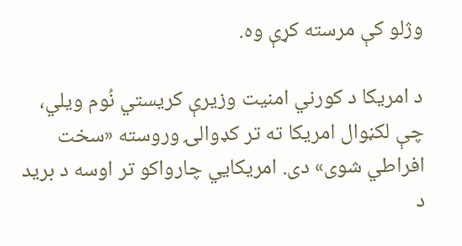وژلو کې مرسته کړې وه.

د امریکا د کورني امنیت وزیرې کريستي نُوم ويلي، چې لکڼوال امریکا ته تر کډوالۍ وروسته «سخت افراطي شوی» دی. امریکايي چارواکو تر اوسه د برید د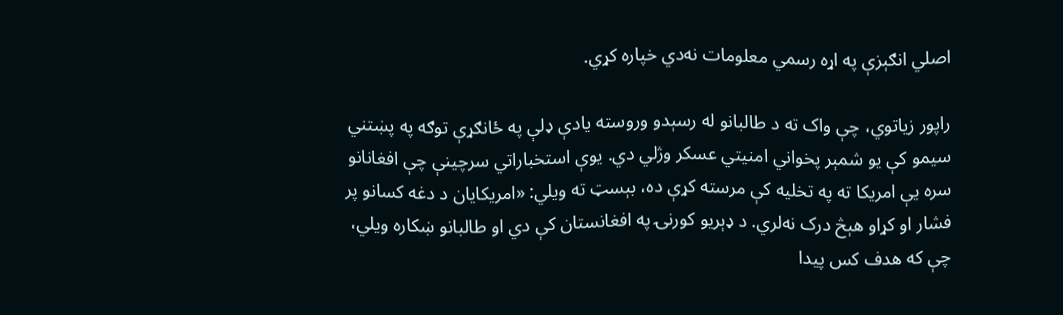اصلي انګېزې په اړه رسمي معلومات نه‌دي خپاره کړي.

راپور زیاتوي، چې واک ته د طالبانو له رسېدو وروسته یادې ډلې په ځانګړې توګه په پښتني سيمو کې یو شمېر پخواني امنیتي عسکر وژلي دي. یوې استخباراتي سرچينې چې افغانانو سره یې امریکا ته په تخلیه کې مرسته کړې ده، بېسټ ته ويلي: «امریکایان د دغه کسانو پر فشار او کړاو هېڅ درک نه‌لري. د ډېریو کورنۍ په افغانستان کې دي او طالبانو ښکاره ویلي، چې که هدف کس پیدا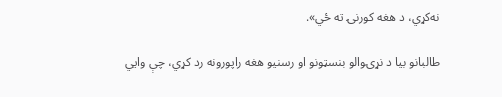نه‌کړي، د هغه کورنۍ ته ځي».

طالبانو بیا د نړۍوالو بنسټونو او رسنیو هغه راپورونه رد کړي، چې وايي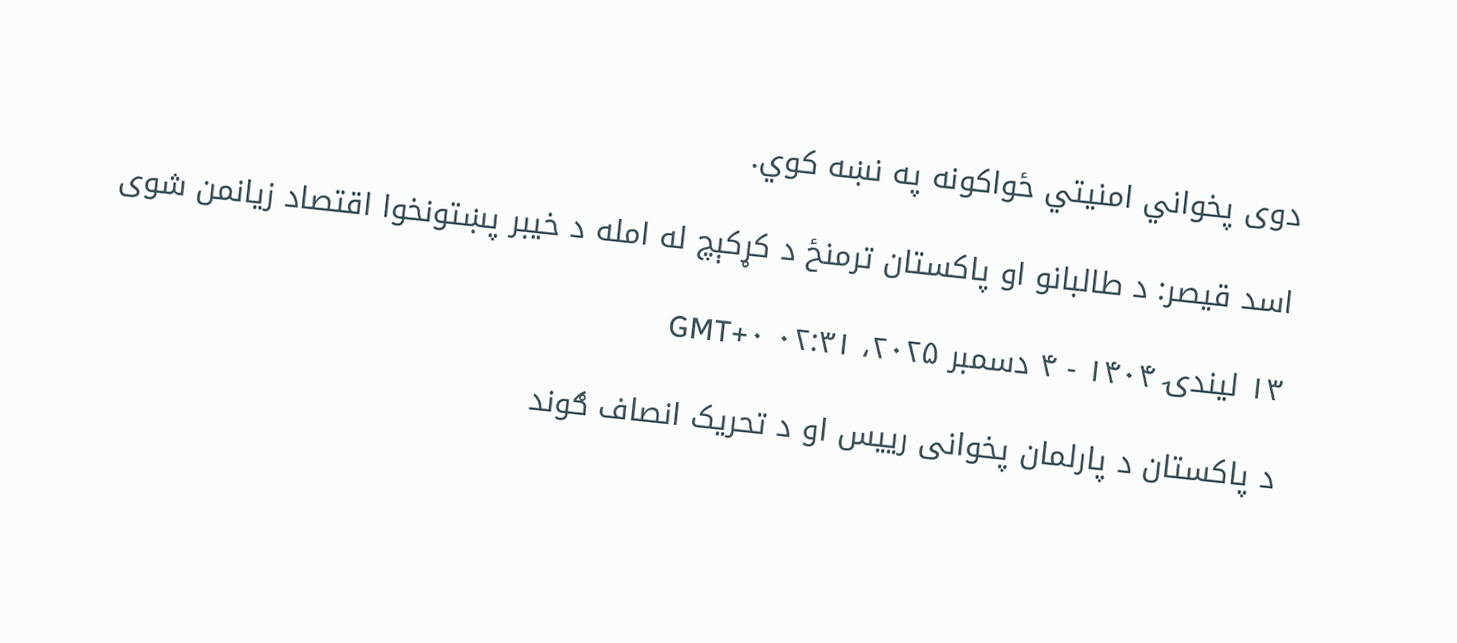دوی پخواني امنیتي ځواکونه په نښه کوي.

اسد قیصر: د طالبانو او پاکستان ترمنځ د کړکېچ له امله د خیبر پښتونخوا اقتصاد زیانمن شوی

۱۳ لیندۍ ۱۴۰۴ - ۴ دسمبر ۲۰۲۵، ۰۲:۳۱ GMT+۰

د پاکستان د پارلمان پخوانی رییس او د تحریک انصاف ګوند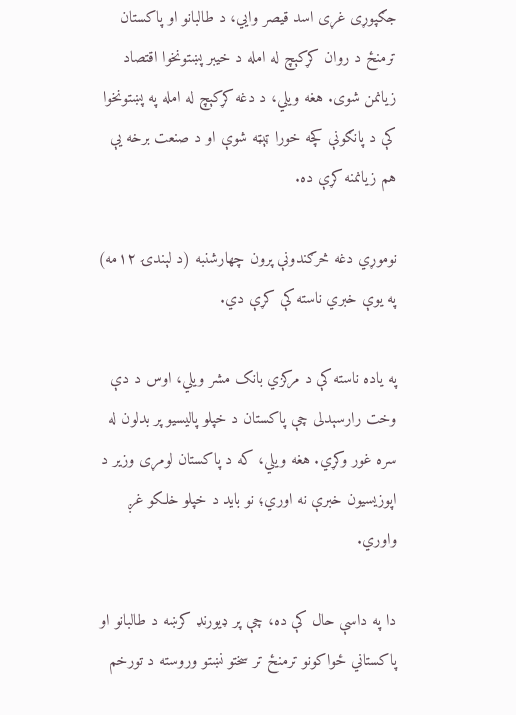جګپوړی غړی اسد قیصر وايي، د طالبانو او پاکستان ترمنځ د روان کړکېچ له امله د خیبر پښتونخوا اقتصاد زیانمن شوی. هغه ویلي، د دغه کړکېچ له امله په پښتونخوا کې د پانګونې کچه خورا ټېټه شوې او د صنعت برخه یې هم زیانمنه کړې ده.

نوموړي دغه څرګندونې پرون چهارشنبه (د لېندۍ ۱۲مه) په یوې خبري ناسته کې کړې دي.

په یاده ناسته کې د مرکزي بانک مشر ویلي، اوس د دې وخت رارسېدلی چې پاکستان د خپلو پالیسیو پر بدلون له سره غور وکړي. هغه ویلي، که د پاکستان لومړی وزیر د اپوزیسیون خبرې نه اوري؛ نو باید د خپلو خلکو غږ واوري.

دا په داسې حال کې ده، چې پر ډیورنډ کرښه د طالبانو او پاکستاني ځواکونو ترمنځ تر سختو نښتو وروسته د تورخم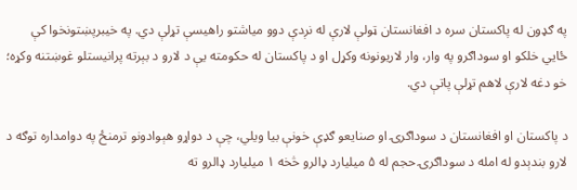په ګډون له پاکستان سره د افغانستان ټولې لارې له نږدې دوو میاشتو راهیسې تړلې دي. په خیبرپښتونخوا کې ځایي خلکو او سوداګرو په وار، وار لاریونونه وکړل او د پاکستان له حکومته یې د لارو د بېرته پرانیستلو غوښتنه وکړه؛ خو دغه لارې لاهم تړلې پاتې دي.

د پاکستان او افغانستان د سوداګرۍ او صنایعو ګډې خونې بیا ویلي، چې د دواړو هېوادونو ترمنځ په دوامداره توګه د لارو بندېدو له امله د سوداګرۍ حجم له ۵ میلیارد ډالرو څخه ۱ میلیارد ډالرو ته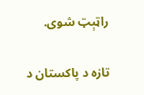راټېټ شوی.

تازه د پاکستان د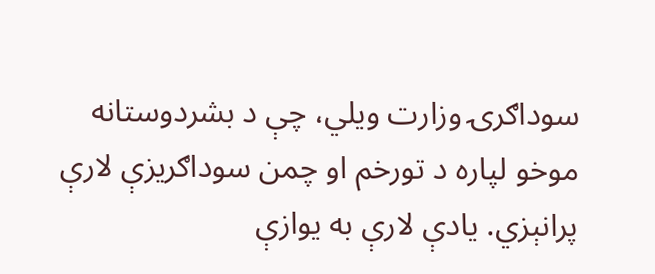سوداګرۍ وزارت ویلي، چې د بشردوستانه موخو لپاره د تورخم او چمن سوداګریزې لارې پرانېزي. یادې لارې به یوازې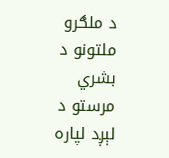د ملګرو ملتونو د بشري مرستو د لېږد لپاره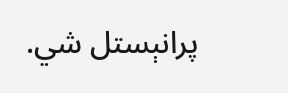پرانېستل شي.